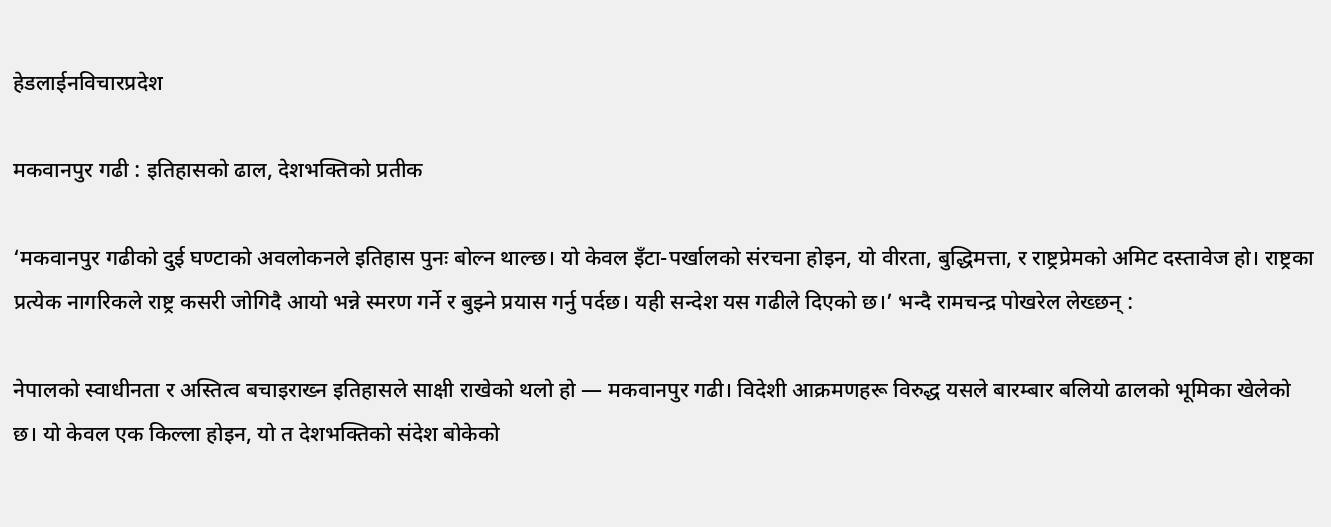हेडलाईनविचारप्रदेश

मकवानपुर गढी : इतिहासको ढाल, देशभक्तिको प्रतीक

‘मकवानपुर गढीको दुई घण्टाको अवलोकनले इतिहास पुनः बोल्न थाल्छ। यो केवल इँटा-पर्खालको संरचना होइन, यो वीरता, बुद्धिमत्ता, र राष्ट्रप्रेमको अमिट दस्तावेज हो। राष्ट्रका प्रत्येक नागरिकले राष्ट्र कसरी जोगिदै आयो भन्ने स्मरण गर्ने र बुझ्ने प्रयास गर्नु पर्दछ। यही सन्देश यस गढीले दिएको छ।’ भन्दै रामचन्द्र पोखरेल लेख्छन् :

नेपालको स्वाधीनता र अस्तित्व बचाइराख्न इतिहासले साक्षी राखेको थलो हो — मकवानपुर गढी। विदेशी आक्रमणहरू विरुद्ध यसले बारम्बार बलियो ढालको भूमिका खेलेको छ। यो केवल एक किल्ला होइन, यो त देशभक्तिको संदेश बोकेको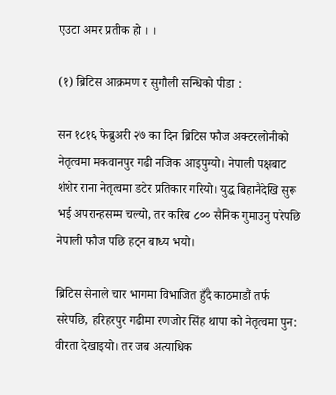एउटा अमर प्रतीक हो । ।

(१) ब्रिटिस आक्रमण र सुगौली सन्धिको पीडा :

सन १८१६ फेब्रुअरी २७ का दिन ब्रिटिस फौज अक्टरलोनीको नेतृत्वमा मकवानपुर गढी नजिक आइपुग्यो। नेपाली पक्षबाट शंशेर राना नेतृत्वमा डटेर प्रतिकार गरियो। युद्ध बिहानैदेखि सुरू भई अपरान्हसम्म चल्यो, तर करिब ८०० सैनिक गुमाउनु परेपछि नेपाली फौज पछि हट्न बाध्य भयो।

ब्रिटिस सेनाले चार भागमा विभाजित हुँदै काठमाडौं तर्फ सरेपछि, हरिहरपुर गढीमा रणजोर सिंह थापा को नेतृत्वमा पुन: वीरता देखाइयो। तर जब अत्याधिक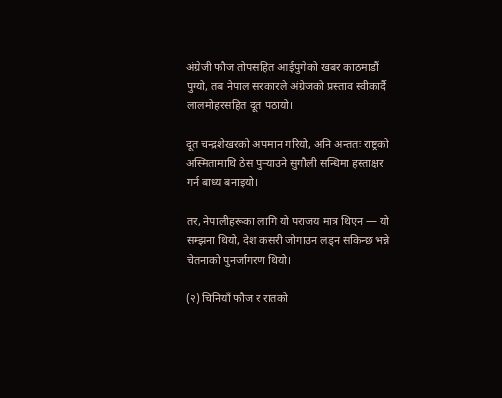अंग्रेजी फौज तोपसहित आईपुगेको खबर काठमाडौं पुग्यो, तब नेपाल सरकारले अंग्रेजको प्रस्ताव स्वीकार्दै लालमोहरसहित दूत पठायो।

दूत चन्द्रशेखरको अपमान गरियो, अनि अन्ततः राष्ट्रको अस्मितामाथि ठेस पुर्‍याउने सुगौली सन्धिमा हस्ताक्षर गर्न बाध्य बनाइयो।

तर, नेपालीहरूका लागि यो पराजय मात्र थिएन — यो सम्झना थियो, देश कसरी जोगाउन लड्न सकिन्छ भन्ने चेतनाको पुनर्जागरण थियो।

(२) चिनियाँ फौज र रातको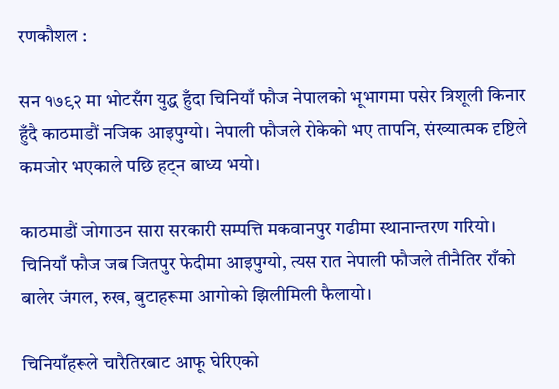रणकौशल :

सन १७९२ मा भोटसँग युद्ध हुँदा चिनियाँ फौज नेपालको भूभागमा पसेर त्रिशूली किनार हुँदै काठमाडौं नजिक आइपुग्यो। नेपाली फौजले रोकेको भए तापनि, संख्यात्मक दृष्टिले कमजोर भएकाले पछि हट्न बाध्य भयो।

काठमाडौं जोगाउन सारा सरकारी सम्पत्ति मकवानपुर गढीमा स्थानान्तरण गरियो। चिनियाँ फौज जब जितपुर फेदीमा आइपुग्यो, त्यस रात नेपाली फौजले तीनैतिर राँको बालेर जंगल, रुख, बुटाहरूमा आगोको झिलीमिली फैलायो।

चिनियाँहरूले चारैतिरबाट आफू घेरिएको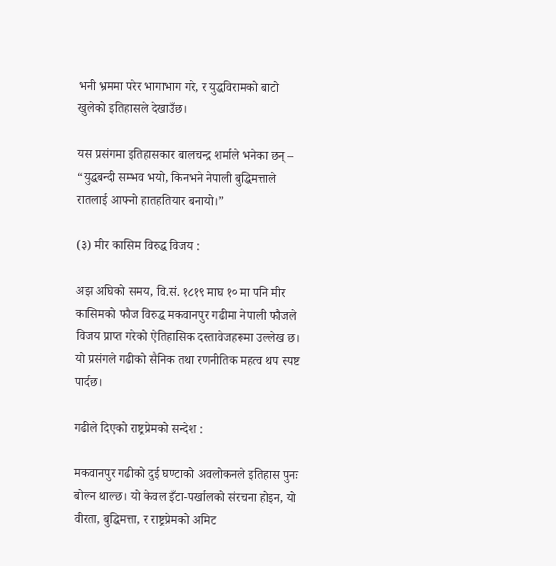भनी भ्रममा परेर भागाभाग गरे, र युद्धविरामको बाटो खुलेको इतिहासले देखाउँछ।

यस प्रसंगमा इतिहासकार बालचन्द्र शर्माले भनेका छन् – “युद्धबन्दी सम्भव भयो, किनभने नेपाली बुद्धिमत्ताले रातलाई आफ्नो हातहतियार बनायो।”

(३) मीर कासिम विरुद्ध विजय :

अझ अघिको समय, वि.सं. १८१९ माघ १० मा पनि मीर कासिमको फौज विरुद्ध मकवानपुर गढीमा नेपाली फौजले विजय प्राप्त गरेको ऐतिहासिक दस्तावेजहरूमा उल्लेख छ। यो प्रसंगले गढीको सैनिक तथा रणनीतिक महत्व थप स्पष्ट पार्दछ।

गढीले दिएको राष्ट्रप्रेमको सन्देश :

मकवानपुर गढीको दुई घण्टाको अवलोकनले इतिहास पुनः बोल्न थाल्छ। यो केवल इँटा-पर्खालको संरचना होइन, यो वीरता, बुद्धिमत्ता, र राष्ट्रप्रेमको अमिट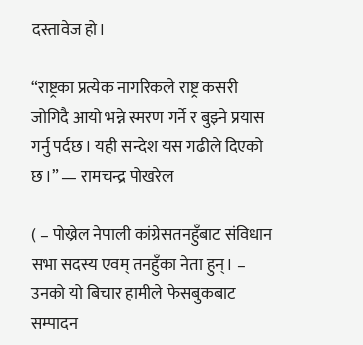दस्तावेज हो।

“राष्ट्रका प्रत्येक नागरिकले राष्ट्र कसरी जोगिदै आयो भन्ने स्मरण गर्ने र बुझ्ने प्रयास गर्नु पर्दछ। यही सन्देश यस गढीले दिएको छ।” — रामचन्द्र पोखरेल

( – पोख्रेल नेपाली कांग्रेसतनहुँबाट संविधान सभा सदस्य एवम् तनहुँका नेता हुन्। – उनको यो बिचार हामीले फेसबुकबाट सम्पादन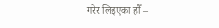गरेर लिइएका हौँ –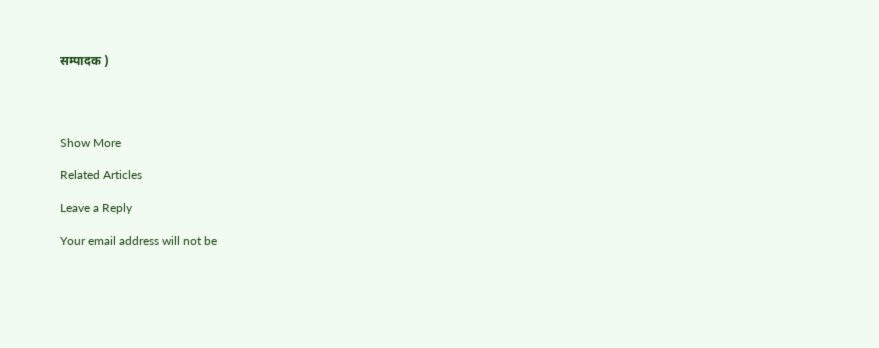सम्पादक )




Show More

Related Articles

Leave a Reply

Your email address will not be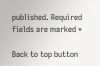published. Required fields are marked *

Back to top button